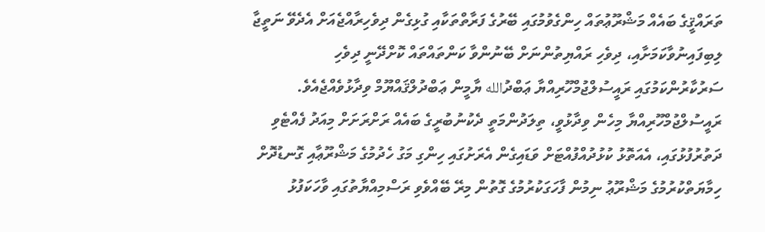ތަރައްޤީގެ ބައެއް މަޝްރޫޢުތައް ހިންގެވުމުގައި ބޭރުގެ ފަރާތްތަކާއި ގުޅިގެން ދިވެހިރާއްޖެއަށް އެދެވޭ ނަތީޖާ ލިބިފައިނުވާކަމަށާއި، ދިވެހި ރައްޔިތުންނަށް ބޭނުންވާ ކަންތައްތައް ކޮށްދޭނީ ދިވެހި ސަރުކާރުންކަމުގައި ރައީސުލްޖުމްހޫރިއްޔާ ޢަބްދުالله ޔާމީން ޢަބްދުލްޤައްޔޫމް ވިދާޅުވެއްޖެއެވެ. ރައީސުލްޖުމްހޫރިއްޔާ މިހެން ވިދާޅުވީ، ތިލަދުންމަތީ ދެކުނުބުރީގެ ބައެއް ރަށްރަށަށް މިއަދު ފެއްޓެވި ދަތުރުފުޅުގައި، އެއަތޮޅު ކުޅުދުއްފުއްޓަށް ވަޑައިގެން އެރަށުގައި ހިންގި މަގު ހެދުމުގެ މަޝްރޫޢާއި ގޮނޑުދޮށް ހިމާޔަތްކުރުމުގެ މަޝްރޫޢު ނިމުން ފާހަގަކުރުމުގެ ގޮތުން މިރޭ ބޭއްވެވި ރަސްމިއްޔާތުގައި ވާހަކަފުޅު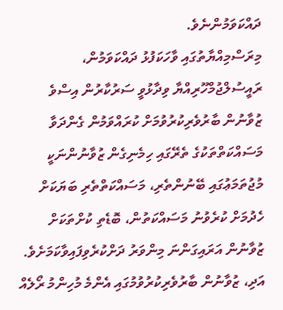ދައްކަވަމުންނެވެ.
މިރަސްމިއްޔާތުގައި ވާހަކަފުޅު ދައްކަވަމުން، ރައީސުލްޖުމްހޫރިއްޔާ ވިދާޅުވީ ސަރުކާރުން އިސްވެ ޒުވާނުން ބާރުވެރިކުރުވުމަށް ކުރައްވަމުން ގެންދަވާ މަސައްކަތްތަކުގެ ތެރޭގައި ހިމެނިގެން ޒުވާނުންނަކީ މުޖުތަމަޢުގައި ބޭނުންތެރި، މަސައްކަތްތެރި ބަޔަކަށް ހެދުމަށް ކުރެވުނު މަސައްކަތުން، ބޮޑެތި ކުށްތަކަށް ޒުވާނުން އަރައިގަންނަ މިންވަރު ދަށްކުރެވިފައިވާކަމަށެވެ. އަދި، ޒުވާނުން ބާރުވެރިކުރުވުމުގައި އެންމެ މުހިންމު ރޯލެއް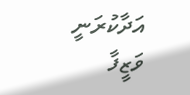އަދާކުރަނީ ވަޒީފާ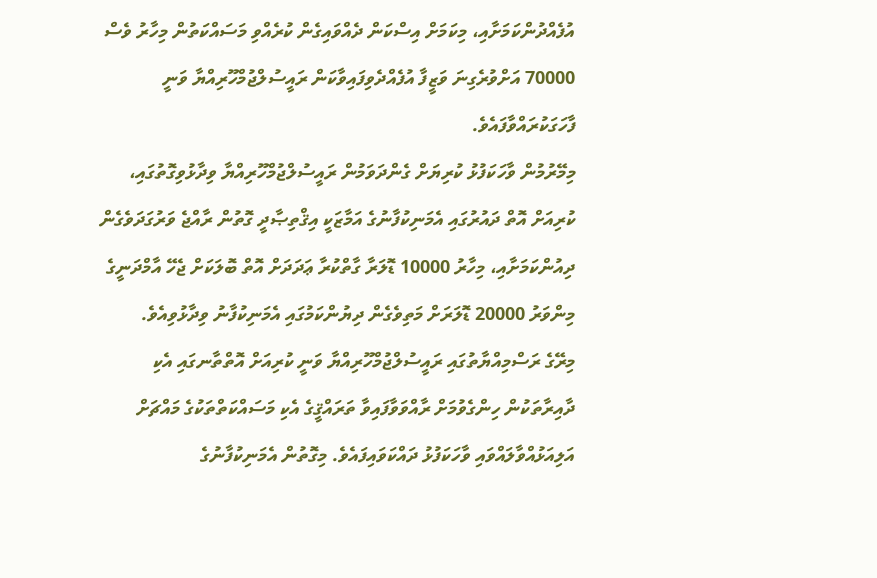އުފެއްދުންކަމަށާއި، މިކަމަށް އިސްކަން ދެއްވައިގެން ކުރެއްވި މަސައްކަތުން މިހާރު ވެސް 70000 އަށްވުރެގިނަ ވަޒީފާ އުފެއްދެވިފައިވާކަން ރައީސުލްޖުމްހޫރިއްޔާ ވަނީ ފާހަގަކުރައްވާފައެވެ.
މިމޭރުމުން ވާހަކަފުޅު ކުރިޔަށް ގެންދަވަމުން ރައީސުލްޖުމްހޫރިއްޔާ ވިދާޅުވިގޮތުގައި، ކުރިއަށް އޮތް ދައުރުގައި އެމަނިކުފާނުގެ އަމާޒަކީ އިޤްތިޞާދީ ގޮތުން ރާއްޖެ ވަރުގަދަވެގެން ދިއުންކަމަށާއި، މިހާރު 10000 ޑޮލަރާ ގާތްކުރާ ޢަދަދަށް އޮތް ބޮލަކަށް ޖެހޭ އާމްދަނީގެ މިންވަރު 20000 ޑޮލަރަށް މަތިވެގެން ދިޔުންކަމުގައި އެމަނިކުފާނު ވިދާޅުވިއެވެ.
މިރޭގެ ރަސްމިއްޔާތުގައި ރައީސުލްޖުމްހޫރިއްޔާ ވަނީ ކުރިއަށް އޮތްތާނގައި އެކި ދާއިރާތަކުން ހިންގެވުމަށް ރާއްވަވާފައިވާ ތަރައްޤީގެ އެކި މަސައްކަތްތަކުގެ މައްޗަށް އަލިއަޅުއްވާލައްވައި ވާހަކަފުޅު ދައްކަވައިފައެވެ. މިގޮތުން އެމަނިކުފާނުގެ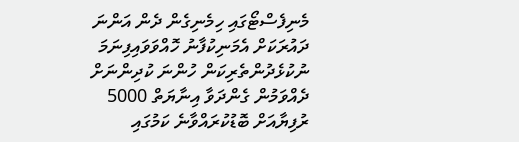މެނިފެސްޓޯގައި ހިމެނިގެން ދެން އަންނަ ދައުރަކަށް އެމަނިކުފާނު ހޮއްވަވައިފިނަމަ ނުކުޅެދުންތެރިކަން ހުންނަ ކުދިންނަށް ދެއްވަމުން ގެންދަވާ އިނާޔަތް 5000 ރުފިޔާއަށް ބޮޑުކުރައްވާނެ ކަމުގައި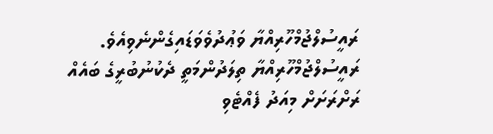ރައީސުލްޖުމްހޫރިއްޔާ ވަޢުދުވެވަޑައިގެންނެވިއެވެ.
ރައީސުލްޖުމްހޫރިއްޔާ ތިލަދުންމަތީ ދެކުނުބުރީގެ ބައެއް ރަށްރަށަށް މިއަދު ފެއްޓެވި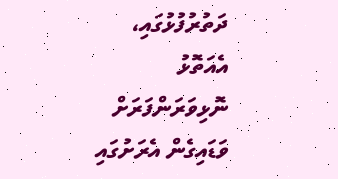ދަތުރުފުޅުގައި، އެއަތޮޅު ނޮޅިވަރަންފަރަށް ވަޑައިގެން އެރަށުގައި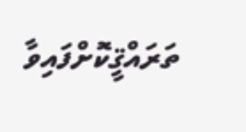ތަރައްޤީކޮށްފައިވާ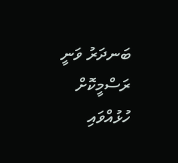ބަނދަރު ވަނީ ރަސްމީކޮށް ހުޅުއްވައި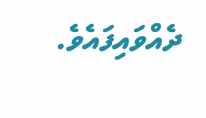ދެއްވައިފައެވެ.